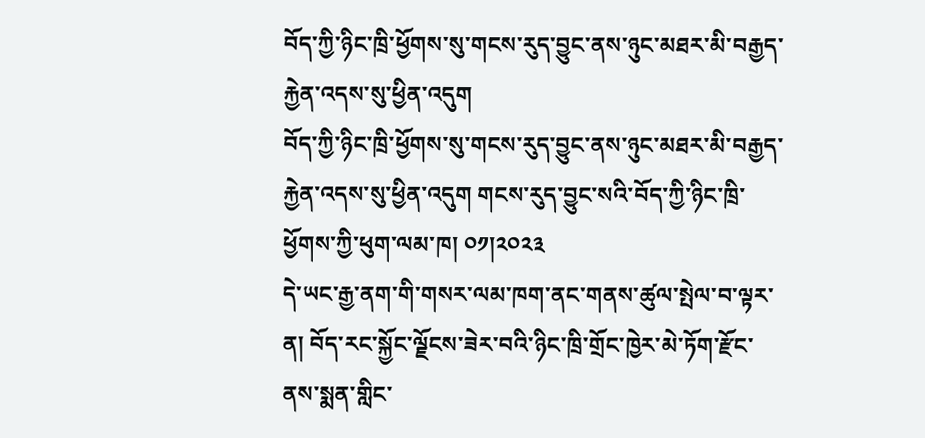བོད་ཀྱི་ཉིང་ཁྲི་ཕྱོགས་སུ་གངས་རུད་བྱུང་ནས་ཉུང་མཐར་མི་བརྒྱད་རྐྱེན་འདས་སུ་ཕྱིན་འདུག
བོད་ཀྱི་ཉིང་ཁྲི་ཕྱོགས་སུ་གངས་རུད་བྱུང་ནས་ཉུང་མཐར་མི་བརྒྱད་རྐྱེན་འདས་སུ་ཕྱིན་འདུག གངས་རུད་བྱུང་སའི་བོད་ཀྱི་ཉིང་ཁྲི་ཕྱོགས་ཀྱི་ཕུག་ལམ་ཁ། ༠༡།༢༠༢༣
དེ་ཡང་རྒྱ་ནག་གི་གསར་ལམ་ཁག་ནང་གནས་ཚུལ་སྤེལ་བ་ལྟར་ན། བོད་རང་སྐྱོང་ལྗོངས་ཟེར་བའི་ཉིང་ཁྲི་གྲོང་ཁྱེར་མེ་ཏོག་རྫོང་ནས་སྨན་གླིང་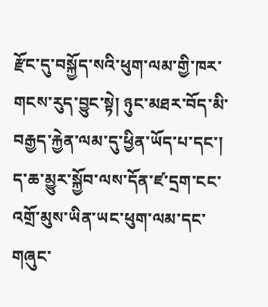རྫོང་དུ་བསྐྱོད་སའི་ཕུག་ལམ་གྱི་ཁར་གངས་རུད་བྱུང་སྟེ། ཉུང་མཐར་བོད་མི་བརྒྱད་རྐྱེན་ལམ་དུ་ཕྱིན་ཡོད་པ་དང་། ད་ཆ་མྱུར་སྐྱོབ་ལས་དོན་ཛ་དྲག་ངང་འགྲོ་མུས་ཡིན་ཡང་ཕུག་ལམ་དང་གཞུང་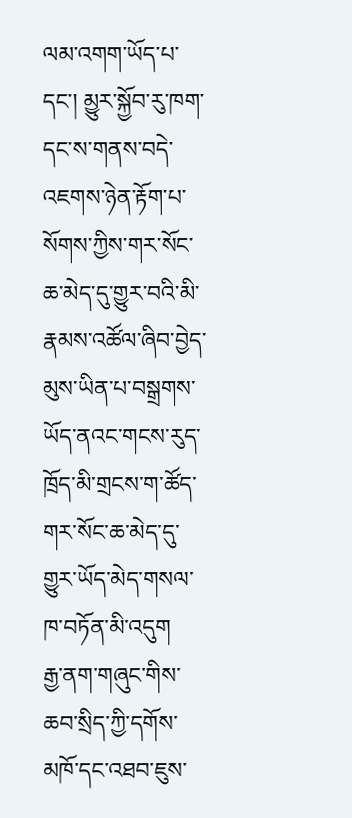ལམ་འགག་ཡོད་པ་དང་། མྱུར་སྐྱོབ་རུ་ཁག་དང་ས་གནས་བདེ་འཇགས་ཉེན་རྟོག་པ་སོགས་ཀྱིས་གར་སོང་ཆ་མེད་དུ་གྱུར་བའི་མི་རྣམས་འཚོལ་ཞིབ་བྱེད་མུས་ཡིན་པ་བསྒྲགས་ཡོད་ནའང་གངས་རུད་ཁྲོད་མི་གྲངས་ག་ཚོད་གར་སོང་ཆ་མེད་དུ་གྱུར་ཡོད་མེད་གསལ་ཁ་བཏོན་མི་འདུག
རྒྱ་ནག་གཞུང་གིས་ཆབ་སྲིད་ཀྱི་དགོས་མཁོ་དང་འཐབ་ཇུས་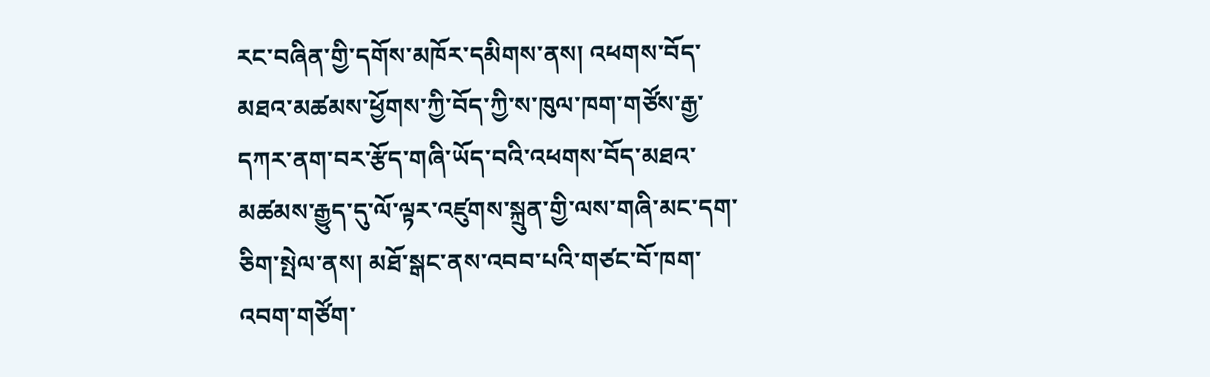རང་བཞིན་གྱི་དགོས་མཁོར་དམིགས་ནས། འཕགས་བོད་མཐའ་མཚམས་ཕྱོགས་ཀྱི་བོད་ཀྱི་ས་ཁུལ་ཁག་གཙོས་རྒྱ་དཀར་ནག་བར་རྩོད་གཞི་ཡོད་བའི་འཕགས་བོད་མཐའ་མཚམས་རྒྱུད་དུ་ལོ་ལྟར་འཛུགས་སྐྲུན་གྱི་ལས་གཞི་མང་དག་ཅིག་སྤེལ་ནས། མཐོ་སྒང་ནས་འབབ་པའི་གཙང་བོ་ཁག་འབག་གཙོག་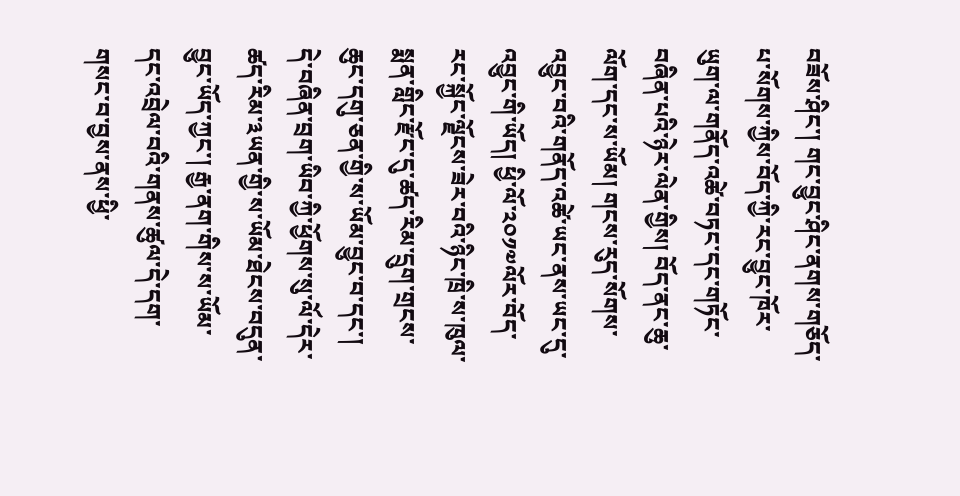བཟོས་ཤིང་། གང་བྱུང་ཤིང་ནགས་གཅོད་པ་སོགས་ཀྱིས་བོད་ཀྱི་རང་བྱུང་ཁོར་ཡུག་ལ་གནོད་འཚེ་བཏང་དང་གཏོང་བཞིན་པའི་ཉེར་ལེན་གྱིས། བོད་ནང་ཆུ་ལོག་དང་ས་ཡོམ། གངས་རུད་སོགས་འབྱུང་བའི་གནོད་འཚེ་ཡང་ནས་ཡང་དུ་འབྱུང་གི་ཡོད། ཕྱི་ལོ་༢༠༡༧ལོར་བོད་རང་སྐྱོང་ལྗོངས་ཟེར་བའི་ཉིང་ཁྲི་ས་ཁུལ་སྨན་གླིང་རྫོང་དུ་ཚད་རིམ་དྲུག་གྲངས་ཆུང་དགུ་ཅན་གྱི་ས་ཡོམ་བྱུང་བ་དང་། དེ་བཞིན་བྲག་ཡིབ་ཀྱི་ཕྱོགས་སུ་ལོ་དེར་ཚད་རིམ་༣ཡན་གྱི་ས་ཡོམ་ཐེངས་བདུན་བྱུང་ཡོད་ཀྱང་། རྒྱ་ནག་གིས་ས་ཡོམ་དང་འབྲེལ་བའི་གནས་ཚུལ་དེ་དག་གསང་བ་བྱས་ནས་ཕྱི་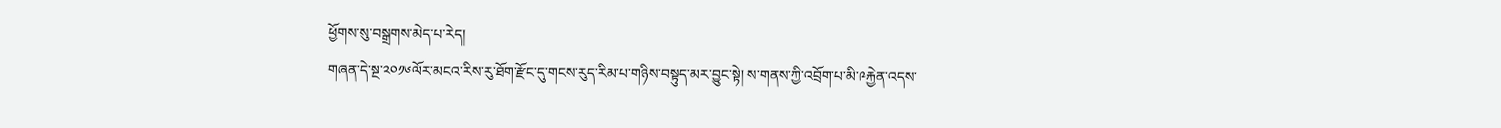ཕྱོགས་སུ་བསྒྲགས་མེད་པ་རེད།
གཞན་དེ་སྔ་༢༠༡༦ལོར་མངའ་རིས་རུ་ཐོག་རྫོང་དུ་གངས་རུད་རིམ་པ་གཉིས་བསྟུད་མར་བྱུང་སྟེ། ས་གནས་ཀྱི་འབྲོག་པ་མི་༩རྐྱེན་འདས་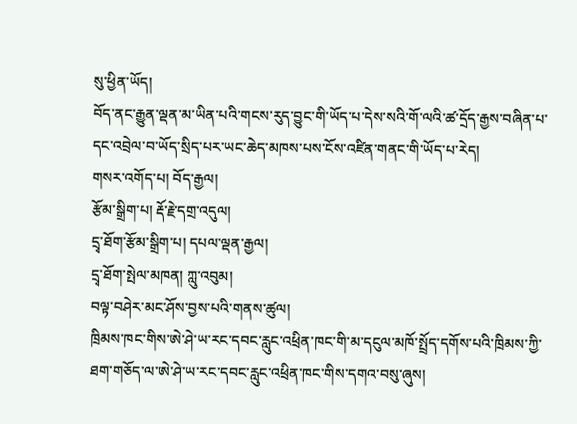སུ་ཕྱིན་ཡོད།
བོད་ནང་རྒྱུན་ལྡན་མ་ཡིན་པའི་གངས་རུད་བྱུང་གི་ཡོད་པ་དེས་སའི་གོ་ལའི་ཚ་དྲོད་རྒྱས་བཞིན་པ་དང་འབྲེལ་བ་ཡོད་སྲིད་པར་ཡང་ཆེད་མཁས་པས་ངོས་འཛིན་གནང་གི་ཡོད་པ་རེད།
གསར་འགོད་པ། བོད་རྒྱལ།
རྩོམ་སྒྲིག་པ། རྡོ་རྗེ་དགྲ་འདུལ།
དྲྭ་ཐོག་རྩོམ་སྒྲིག་པ། དཔལ་ལྡན་རྒྱལ།
དྲྭ་ཐོག་སྤེལ་མཁན། ཀླུ་འབུམ།
བལྟ་བཤེར་མང་ཤོས་བྱས་པའི་གནས་ཚུལ།
ཁྲིམས་ཁང་གིས་ཨེ་ཤེ་ཡ་རང་དབང་རླུང་འཕྲིན་ཁང་གི་མ་དངུལ་མཁོ་སྤྲོད་དགོས་པའི་ཁྲིམས་ཀྱི་ཐག་གཅོད་ལ་ཨེ་ཤེ་ཡ་རང་དབང་རླུང་འཕྲིན་ཁང་གིས་དགའ་བསུ་ཞུས།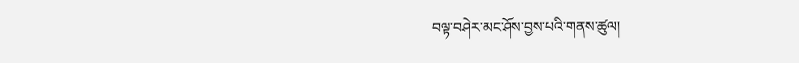བལྟ་བཤེར་མང་ཤོས་བྱས་པའི་གནས་ཚུལ།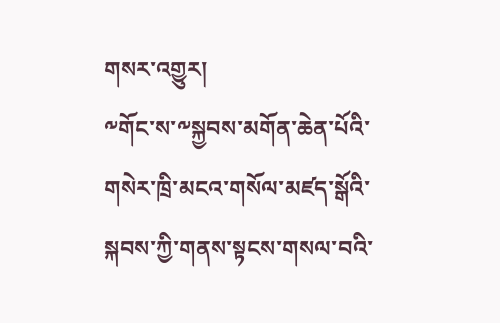གསར་འགྱུར།
༸གོང་ས་༸སྐྱབས་མགོན་ཆེན་པོའི་གསེར་ཁྲི་མངའ་གསོལ་མཛད་སྒོའི་སྐབས་ཀྱི་གནས་སྟངས་གསལ་བའི་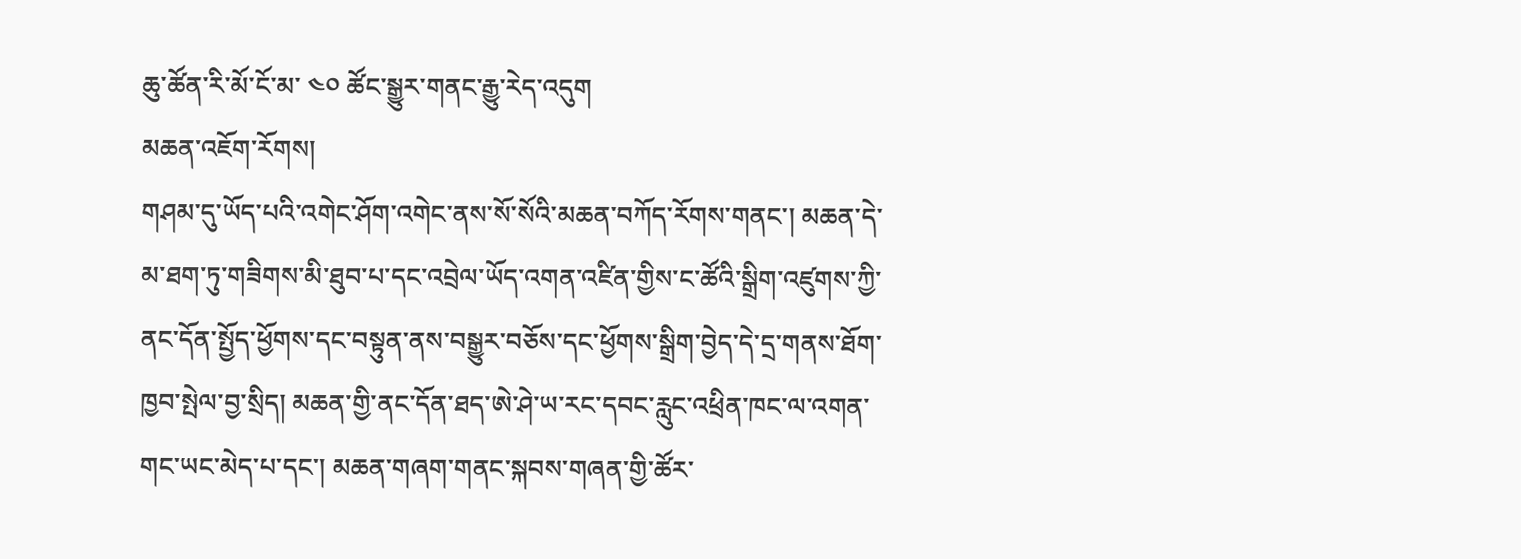ཆུ་ཚོན་རི་མོ་ངོ་མ་ ༤༠ ཚོང་སྒྱུར་གནང་རྒྱུ་རེད་འདུག
མཆན་འཇོག་རོགས།
གཤམ་དུ་ཡོད་པའི་འགེང་ཤོག་འགེང་ནས་སོ་སོའི་མཆན་བཀོད་རོགས་གནང་། མཆན་དེ་མ་ཐག་ཏུ་གཟིགས་མི་ཐུབ་པ་དང་འབྲེལ་ཡོད་འགན་འཛིན་གྱིས་ང་ཚོའི་སྒྲིག་འཛུགས་ཀྱི་ནང་དོན་སྤྱོད་ཕྱོགས་དང་བསྟུན་ནས་བསྒྱུར་བཅོས་དང་ཕྱོགས་སྒྲིག་བྱེད་དེ་དྲ་གནས་ཐོག་ཁྱབ་སྤེལ་བྱ་སྲིད། མཆན་གྱི་ནང་དོན་ཐད་ཨེ་ཤེ་ཡ་རང་དབང་རླུང་འཕྲིན་ཁང་ལ་འགན་གང་ཡང་མེད་པ་དང་། མཆན་གཞག་གནང་སྐབས་གཞན་གྱི་ཚོར་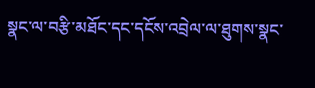སྣང་ལ་བརྩི་མཐོང་དང་དངོས་འབྲེལ་ལ་ཐུགས་སྣང་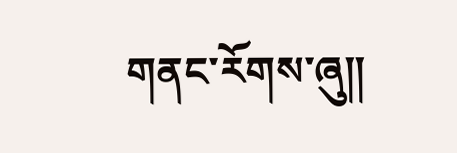གནང་རོགས་ཞུ༎